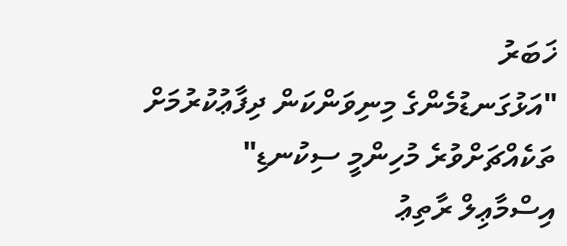ޚަބަރު
"އަޅުގަނޑުމެންގެ މިނިވަންކަން ދިފާޢުކުރުމަށް ތަކެއްޗަށްވުރެ މުހިންމީ ސިކުނޑި"
އިސްމާޢިލް ރާތިޢު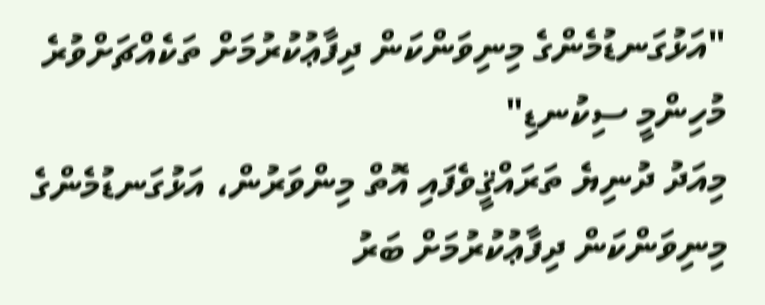"އަޅުގަނޑުމެންގެ މިނިވަންކަން ދިފާޢުކުރުމަށް ތަކެއްޗަށްވުރެ މުހިންމީ ސިކުނޑި"
މިއަދު ދުނިޔެ ތަރައްޤީވެފައި އޮތް މިންވަރުން، އަޅުގަނޑުމެންގެ މިނިވަންކަން ދިފާޢުކުރުމަށް ބަރު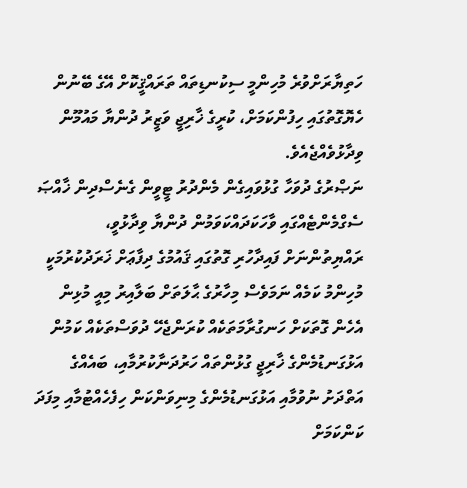ހަތިޔާރަށްވުރެ މުހިންމީ ސިކުނޑިތައް ތަރައްޤީކޮށް އޭގެ ބޭނުން ހެޔޮގޮތުގައި ހިފުންކަމަށް، ކުރީގެ ޚާރިޖީ ވަޒީރު ދުންޔާ މައުމޫން ވިދާޅުވެއްޖެއެވެ.
ނަޞްރުގެ ދުވަހާ ގުޅުވައިގެން މެންދުރު ޓީވީން ގެނެސްދިން ޚާއްޞަ ސެގްމެންޓެއްގައި ވާހަކަދައްކަވަމުން ދުންޔާ ވިދާޅުވީ، ރައްޔިތުންނަށް ފައިދާހުރި ގޮތުގައި ޤައުމުގެ ދިފާޢަށް ޚަރަދުކުރުމަކީ މުހިންމު ކަމެއް ނަމަވެސް މިހާރުގެ ޙާލަތަށް ބަލާއިރު މިއީ މުޅިން އެހެން ގޮތަކަށް ހަނގުރާމަތަކެއް ކުރަންޖެހޭ ދުވަސްތަކެއް ކަމުން އަޅުގަނޑުމެންގެ ޚާރިޖީ ގުޅުންތައް ހަރުދަނާކުރުމާއި، ބައެއްގެ އަތްދަށު ނުވުމާއި އަޅުގަނޑުމެންގެ މިނިވަންކަން ހިފެހެއްޓުމާއި މިފަދަ ކަންކަމަށް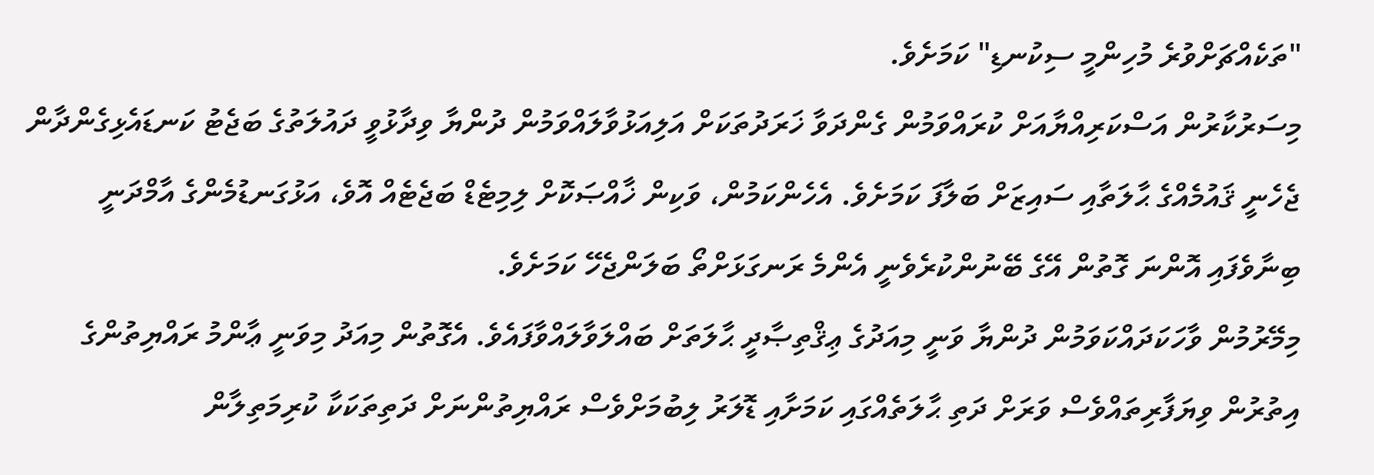"ތަކެއްޗަށްވުރެ މުހިންމީ ސިކުނޑި" ކަމަށެވެ.
މިސަރުކާރުން އަސްކަރިއްޔާއަށް ކުރައްވަމުން ގެންދަވާ ޚަރަދުތަކަށް އަލިއަޅުވާލައްވަމުން ދުންޔާ ވިދާޅުވީ ދައުލަތުގެ ބަޖެޓު ކަނޑައެޅިގެންދާން ޖެހެނީ ޤައުމެއްގެ ޙާލަތާއި ސައިޒަށް ބަލާފަ ކަމަށެވެ. އެހެންކަމުން، ވަކިން ޚާއްޞަކޮށް ލިމިޓެޑް ބަޖެޓެއް އޮވެ، އަޅުގަނޑުމެންގެ އާމްދަނީ ބިނާވެފައި އޮންނަ ގޮތުން އޭގެ ބޭނުންކުރެވެނީ އެންމެ ރަނގަޅަށްތޯ ބަލަންޖެހޭ ކަމަށެވެ.
މިމޭރުމުން ވާހަކަދައްކަވަމުން ދުންޔާ ވަނީ މިއަދުގެ ޢިޤްތިޞާދީ ޙާލަތަށް ބައްލަވާލައްވާފައެވެ. އެގޮތުން މިއަދު މިވަނީ ޢާންމު ރައްޔިތުންގެ އިތުރުން ވިޔަފާރިތައްވެސް ވަރަށް ދަތި ޙާލަތެއްގައި ކަމަށާއި ޑޮލަރު ލިބުމަށްވެސް ރައްޔިތުންނަށް ދަތިތަކަކާ ކުރިމަތިލާން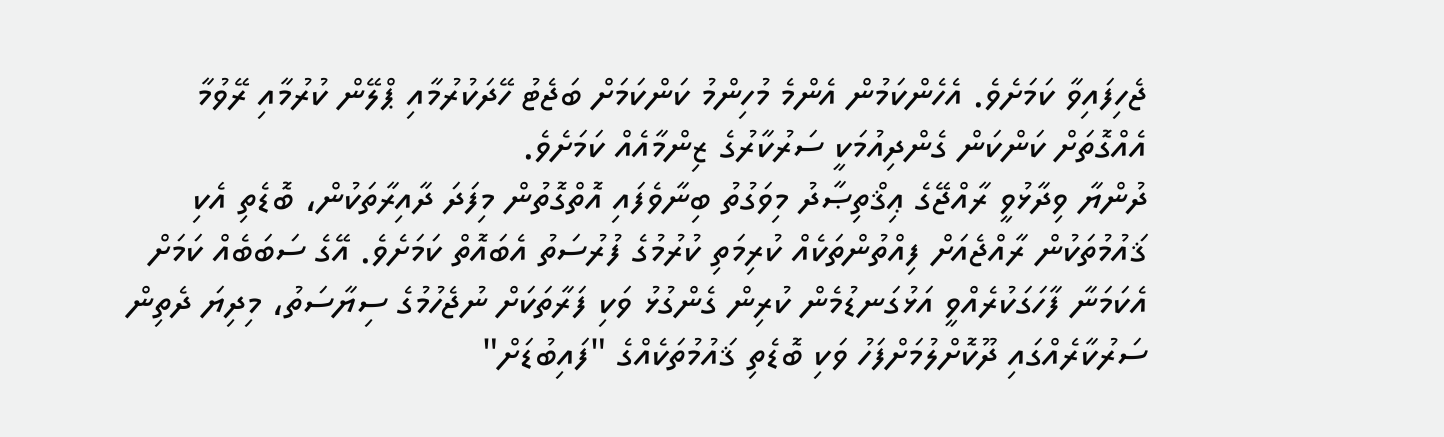ޖެހިފައިވާ ކަމަށެވެ. އެހެންކަމުން އެންމެ މުހިންމު ކަންކަމަށް ބަޖެޓު ހޭދަކުރުމާއި ޕްލޭން ކުރުމާއި ރޭވުމާ އެއްގޮތަށް ކަންކަން ގެންދިއުމަކީ ސަރުކާރުގެ ޒިންމާއެއް ކަމަށެވެ.
ދުންޔާ ވިދާޅުވީ ރާއްޖޭގެ ޢިޤްތިޞާދު މިވަގުތު ބިނާވެފައި އޮތްގޮތުން މިފަދަ ދާއިރާތަކުން، ބޮޑެތި އެކި ޤައުމުތަކުން ރާއްޖެއަށް ފިއްތުންތަކެއް ކުރިމަތި ކުރުމުގެ ފުރުސަތު އެބައޮތް ކަމަށެވެ. އޭގެ ސަބަބެއް ކަމަށް އެކަމަނާ ފާހަގަކުރެއްވީ އަޅުގަނޑުމެން ކުރިން ގެންގުޅު ވަކި ފަރާތަކަށް ނުޖެހުމުގެ ސިޔާސަތު، މިދިޔަ ދެތިން ސަރުކާރެއްގައި ދޫކޮށްލުމަށްފަހު ވަކި ބޮޑެތި ޤައުމުތަކެއްގެ "ފައިބުޑަށް"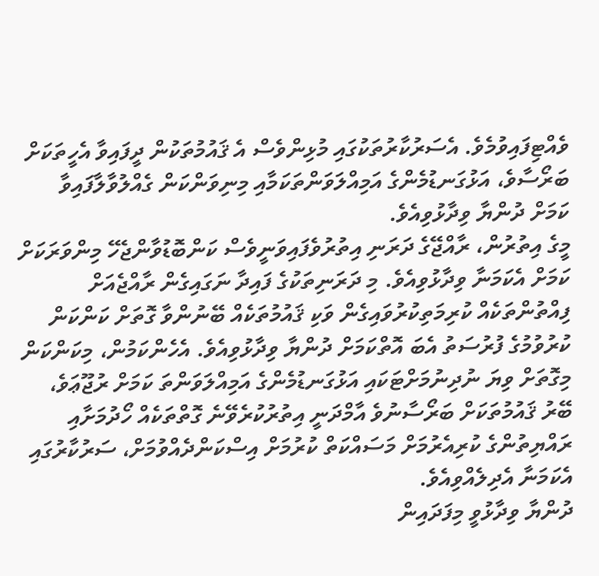ވެއްޓިފައިވުމެވެ. އެސަރުކާރުތަކުގައި މުޅިންވެސް އެ ޤައުމުތަކުން ދީފައިވާ އެހީތަކަށް ބަރޯސާވެ، އަޅުގަނޑުމެންގެ އަމިއްލަވަންތަކަމާއި މިނިވަންކަން ގެއްލުވާލާފައިވާ ކަމަށް ދުންޔާ ވިދާޅުވިއެވެ.
މީގެ އިތުރުން، ރާއްޖޭގެ ދަރަނި އިތުރުވެފައިވަނީވެސް ކަންބޮޑުވާންޖެހޭ މިންވަރަކަށް ކަމަށް އެކަމަނާ ވިދާޅުވިއެވެ. މި ދަރަނިތަކުގެ ފައިދާ ނަގައިގެން ރާއްޖެއަށް ފިއްތުންތަކެއް ކުރިމަތިކުރުވައިގެން ވަކި ޤައުމުތަކެއް ބޭނުންވާ ގޮތަށް ކަންކަން ކުރުވުމުގެ ފުރުސަތު އެބަ އޮތްކަމަށް ދުންޔާ ވިދާޅުވިއެވެ. އެހެންކަމުން، މިކަންކަން މިގޮތަށް ވިޔަ ނުދިނުމަށްޓަކައި އަޅުގަނޑުމެންގެ އަމިއްލަވަންތަ ކަމަށް ރުޖޫޢަވެ، ބޭރު ޤައުމުތަކަށް ބަރޯސާނުވެ އާމްދަނީ އިތުރުކުރެވޭނެ ގޮތްތަކެއް ހޯދުމަށާއި ރައްޔިތުންގެ ކުރިއެރުމަށް މަސައްކަތް ކުރުމަށް އިސްކަންދެއްވުމަށް، ސަރުކާރުގައި އެކަމަނާ އެދިލެއްވިއެވެ.
ދުންޔާ ވިދާޅުވީ މިފަދައިން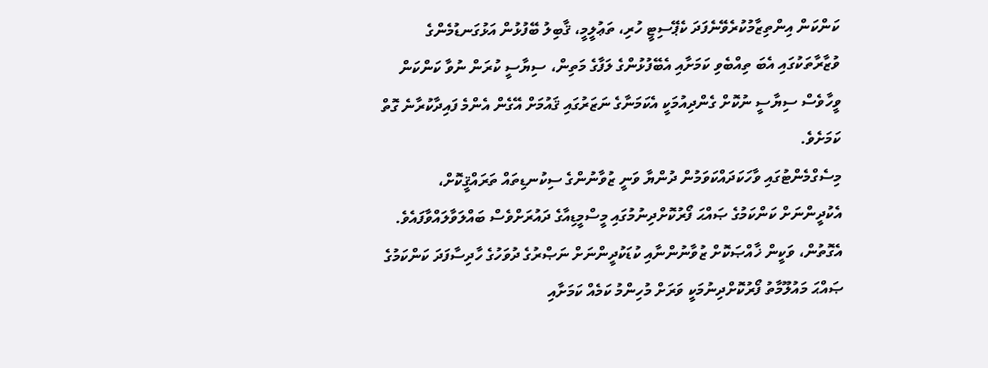ކަންކަން އިންތިޒާމުކުރެވޭނެފަދަ ކެޕޭސިޓީ ހުރި، ތަޢުލީމީ، ޤާބިލު ބޭފުޅުން އަޅުގަނޑުމެންގެ ވުޒާރާތަކުގައި އެބަ ތިއްބެވި ކަމަށާއި އެބޭފުޅުންގެ ލަފާގެ މަތިން، ސިޔާސީ ކުރަން ނުވާ ކަންކަން ވީހާވެސް ސިޔާސީ ނުކޮށް ގެންދިއުމަކީ އެކަމަނާގެ ނަޒަރުގައި ޤައުމަށް އޭގެން އެންމެ ފައިދާކުރާނެ ގޮތް ކަމަށެވެ.
މިސެގްމެންޓުގައި ވާހަކަދައްކަވަމުން ދުންޔާ ވަނީ ޒުވާނުންގެ ސިކުނޑިތައް ތަރައްޤީކޮށް، އެކުދީންނަށް ކަންކަމުގެ ޞައްޙަ ފޯރުކޮށްދިނުމުގައި މީސްމީޑިއާގެ ދައުރަށްވެސް ބައްލަވާލައްވާފައެވެ. އެގޮތުން، ވަކީން ޚާއްޞަކޮށް ޒުވާނުންނާއި ކުޑަކުދީންނަށް ނަޞްރުގެ ދުވަހުގެ ހާދިސާފަދަ ކަންކަމުގެ ޞައްޙަ މައުލޫމާތު ފޯރުކޮށްދިނުމަކީ ވަރަށް މުހިންމު ކަމެއް ކަމަށާއި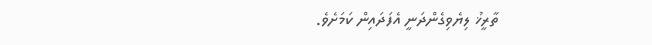ތާރީޚު ލިޔެވިގެންދަނީ އެފަދައިން ކަމަށެވެ.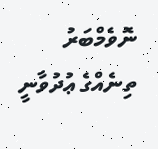ނޮވެމްބަރު ތިނެއްގެ ޢުދުވާނީ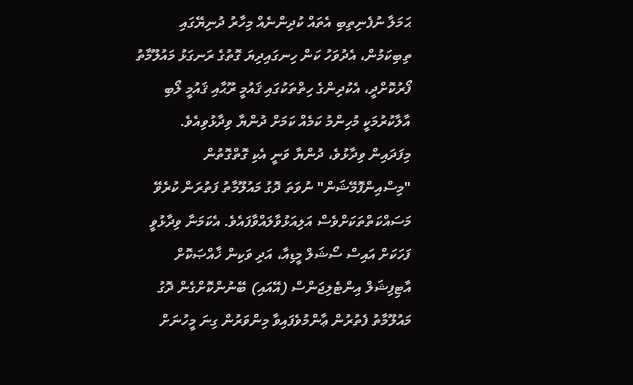ޙަމަލާ ނުފެނިތިބި އެތައް ކުދިންނެއް މިހާރު ދުނިޔޭގައި ތިބިކަމުން، އެދުވަހު ކަން ހިނގައިދިޔަ ގޮތުގެ ރަނގަޅު މައުލޫމާތު ފޯރުކޮށްދީ، އެކުދިންގެ ހިތްތަކުގައި ޤައުމީ ރޫޙާއި ޤައުމީ ލޯބި އާލާކުރުމަކީ މުހިންމު ކަމެއް ކަމަށް ދުންޔާ ވިދާޅުވިއެވެ.
މިފަދައިން ވިދާޅުވެ، ދުންޔާ ވަނީ އެކި ގޮތްގޮތުން "މިސްއިންފޮމޭޝަން" ނުވަތަ ދޮގު މައުލޫމާތު ފަތުރަން ކުރެވޭ މަސައްކަތްތަކަށްވެސް އަލިއަޅުވާލައްވާފައެވެ. އެކަމަނާ ވިދާޅުވީ ފަހަކަށް އައިސް ސޯޝަލް މީޑިއާ، އަދި ވަކިން ޚާއްޞަކޮށް އާޓިފިޝަލް އިންޓެލިޖަންސް (އޭއައި) ބޭނުންކޮށްގެން ދޮގު މައުލޫމާތު ފެތުރުން ޢާންމުވެފައިވާ މިންވަރުން ގިނަ މީހުނަށް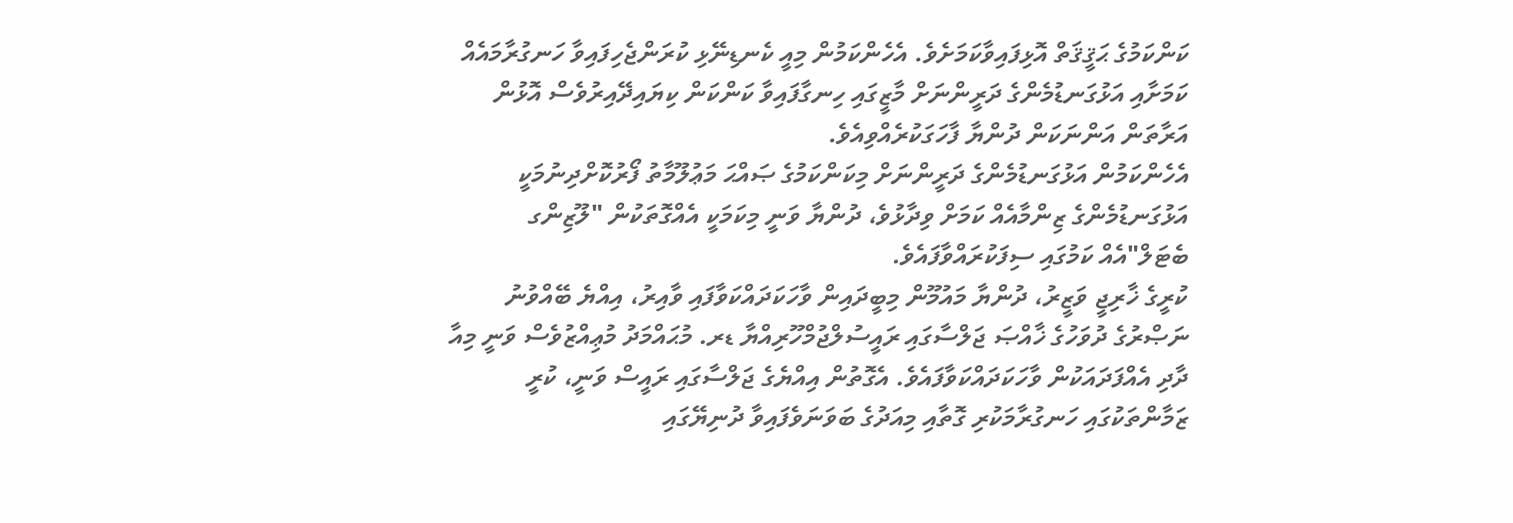ކަންކަމުގެ ޙަޤީޤަތް އޮޅިފައިވާކަމަށެވެ. އެހެންކަމުން މިއީ ކެނޑިނޭޅި ކުރަންޖެހިފައިވާ ހަނގުރާމައެއް ކަމަށާއި އަޅުގަނޑުމެންގެ ދަރީންނަށް މާޒީގައި ހިނގާފައިވާ ކަންކަން ކިޔައިދޭއިރުވެސް އޮޅުން އަރާތަން އަންނަކަން ދުންޔާ ފާހަގަކުރެއްވިއެވެ.
އެހެންކަމުން އަޅުގަނޑުމެންގެ ދަރީންނަށް މިކަންކަމުގެ ޞައްޙަ މަޢުލޫމާތު ފޯރުކޮށްދިނުމަކީ އަޅުގަނޑުމެންގެ ޒިންމާއެއް ކަމަށް ވިދާޅުވެ، ދުންޔާ ވަނީ މިކަމަކީ އެއްގޮތަކުން "ލޫޒިންގ ބެޓަލް"އެއް ކަމުގައި ސިފަކުރައްވާފައެވެ.
ކުރީގެ ޚާރިޖީ ވަޒީރު، ދުންޔާ މައުމޫން މިބީދައިން ވާހަކަދައްކަވާފައި ވާއިރު، އިއްޔެ ބޭއްވުނު ނަޞްރުގެ ދުވަހުގެ ޚާއްޞަ ޖަލްސާގައި ރައީސުލްޖުމްހޫރިއްޔާ ޑރ. މުޙައްމަދު މުޢިއްޒުވެސް ވަނީ މިއާ ދާދި އެއްފަދައަކުން ވާހަކަދައްކަވާފައެވެ. އެގޮތުން އިއްޔެގެ ޖަލްސާގައި ރައީސް ވަނީ، ކުރީ ޒަމާންތަކުގައި ހަނގުރާމަކުރި ގޮތާއި މިއަދުގެ ބަވަނަވެފައިވާ ދުނިޔޭގައި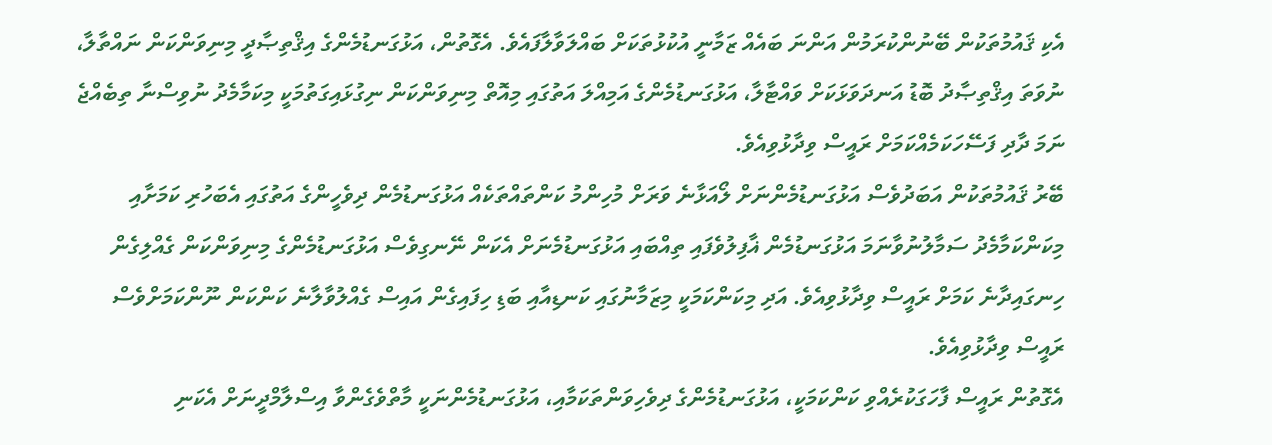އެކި ޤައުމުތަކުން ބޭނުންކުރަމުން އަންނަ ބައެއް ޒަމާނީ އުކުޅުތަކަށް ބައްލަވާލާފައެވެ. އެގޮތުން، އަޅުގަނޑުމެންގެ އިޤްތިޞާދީ މިނިވަންކަން ނައްތާލާ، ނުވަތަ އިޤްތިޞާދު ބޮޑު އަނދަވަޅަކަށް ވައްޓާލާ، އަޅުގަނޑުމެންގެ އަމިއްލަ އަތުގައި މިއޮތް މިނިވަންކަން ނިގުޅައިގަތުމަކީ މިކަމާމެދު ނުވިސްނާ ތިބެއްޖެ ނަމަ ދާދި ފަސޭހަކަމެއްކަމަށް ރައީސް ވިދާޅުވިއެވެ.
ބޭރު ޤައުމުތަކުން އަބަދުވެސް އަޅުގަނޑުމެންނަށް ލޯއަޅާނެ ވަރަށް މުހިންމު ކަންތައްތަކެއް އަޅުގަނޑުމެން ދިވެހީންގެ އަތުގައި އެބަހުރި ކަމަށާއި މިކަންކަމާމެދު ސަމާލުނުވާނަމަ އަޅުގަނޑުމެން ޣާފިލުވެފައި ތިއްބައި އަޅުގަނޑުމެނަށް އެކަން ނޭނގިވެސް އަޅުގަނޑުމެންގެ މިނިވަންކަން ގެއްލިގެން ހިނގައިދާނެ ކަމަށް ރައީސް ވިދާޅުވިއެވެ. އަދި މިކަންކަމަކީ މިޒަމާނުގައި ކަނޑިއާއި ބަޑި ހިފައިގެން އައިސް ގެއްލުވާލާނެ ކަންކަން ނޫންކަމަށްވެސް ރައީސް ވިދާޅުވިއެވެ.
އެގޮތުން ރައީސް ފާހަގަކުރެއްވި ކަންކަމަކީ، އަޅުގަނޑުމެންގެ ދިވެހިވަންތަކަމާއި، އަޅުގަނޑުމެންނަކީ މާތްވެގެންވާ އިސްލާމްދީނަށް އެކަނި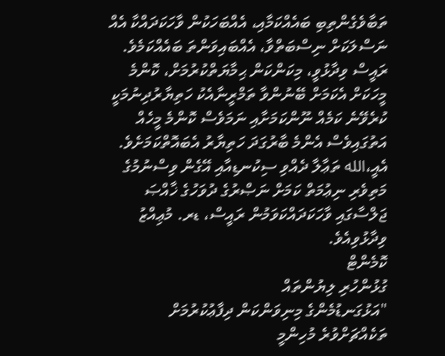ތަބާވެގެންތިބި ބައެއްކަމާއި، އެއްބަހަކުން ވާހަކަދައްކާ އެއް ނަސްލަކަށް ނިސްބަތްވާ، އެއްބައިވަންތަ ބައެއްކަމެވެ.
ރައީސް ވިދާޅުވީ، މިކަންކަން ޙިމާޔަތްކުރުމަށް، ކޮންމެ މީހަކަށް އެކަމަށް ބޭނުންވާ ތަމްރީނާއެކު ހަތިޔާރުދިނުމަކީ ކުރެވޭނެ ކަމެއް ނޫންކަމަށާއި ނަމަވެސް ކޮންމެ މީހެއް އަތުގައިވެސް އެންމެ ބާރުގަދަ ހަތިޔާރު އެބައޮތްކަމަށެވެ. އެއީ،الله ތަޢާލާ ދެއްވި ސިކުނޑިއާއި އޭގެން ވިސްނުމުގެ މަތިވެރި ނިޢުމަތް ކަމަށް ނަޞްރުގެ ދުވަހުގެ ޚާއްޞަ ޖަލްސާގައި ވާހަކަދައްކަވަމުން ރައީސް، ޑރ. މުޢިއްޒު ވިދާޅުވިއެވެ.
ކޮމެންޓް
ގުޅުންހުރި ލިޔުންތައް
"އަޅުގަނޑުމެންގެ މިނިވަންކަން ދިފާޢުކުރުމަށް ތަކެއްޗަށްވުރެ މުހިންމީ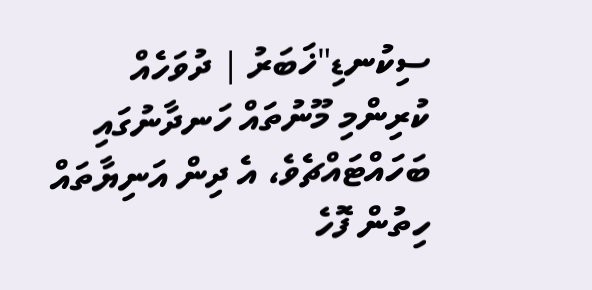ސިކުނޑި"ޚަބަރު | ދުވަހެއް ކުރިންމި މޫނުތައް ހަނދާނުގައި ބަހައްޓައްޗެވެ، އެ ދިން އަނިޔާތައް ހިތުން ފޮހެ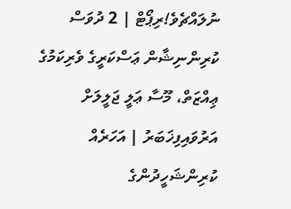ނުލައްޗެވެ!ރިޕޯޓް | 2 ދުވަސް ކުރިންނިޝާން ޢަސްކަރީގެ ވެރިކަމުގެ ޢިއްޒަތް، މޫސާ ޢަލީ ޖަލީލަށް އަރުވައިފިޚަބަރު | އަހަރެއް ކުރިންޝަހީދުންގެ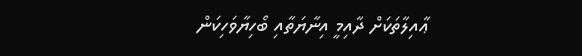ޢާއިލާތަކަށް ދާއިމީ އިނާޔަތާއި ބޯހިޔާވަހިކަން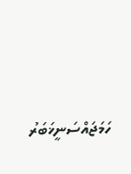ހަމަޖައްސަނީޚަބަރު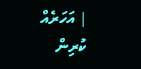| އަހަރެއް ކުރިން